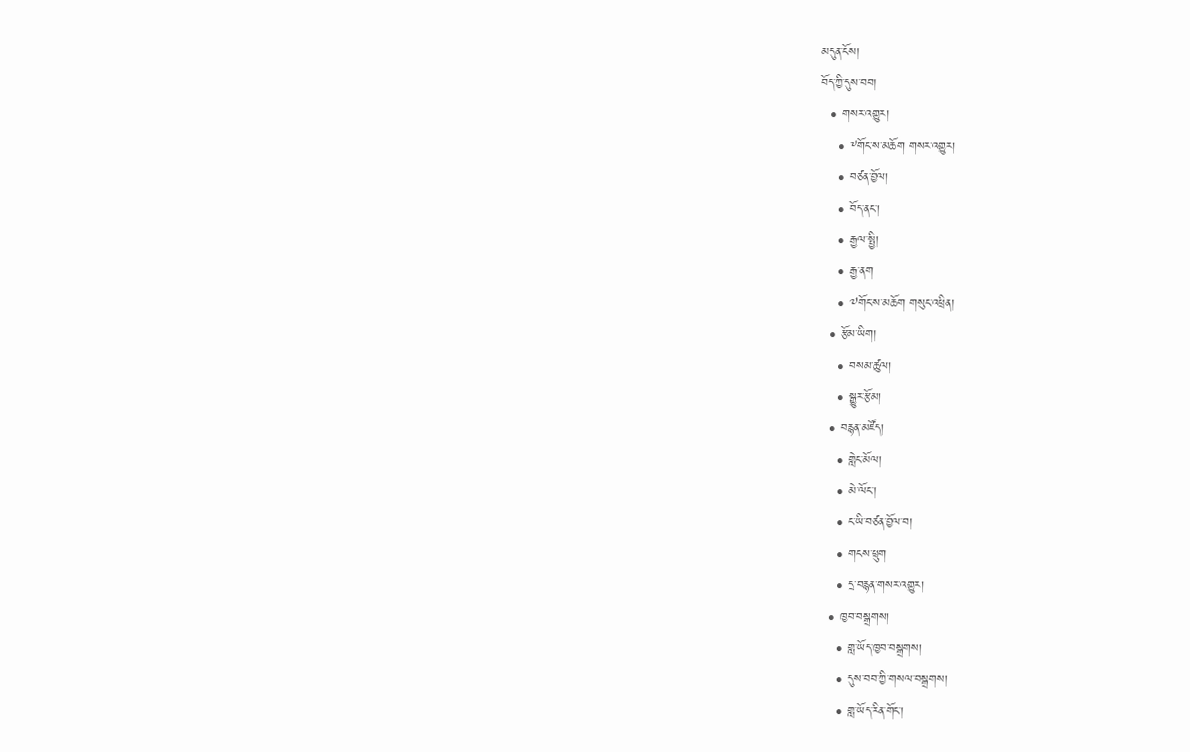མདུན་ངོས།
བོད་ཀྱི་དུས་བབ།
  • གསར་འགྱུར།
    • ༸གོང་ས་མཆོག གསར་འགྱུར།
    • བཙན་བྱོལ།
    • བོད་ནང་།
    • རྒྱལ་སྤྱི།
    • རྒྱ་ནག
    • ༧གོང་ས་མཆོག གསུང་འཕྲིན།
  • རྩོམ་ཡིག།
    • བསམ་ཚུལ།
    • སྒྱུར་རྩོམ།
  • བརྙན་མཛོད།
    • གླེང་མོལ།
    • མེ་ལོང་།
    • ང་ཡི་བཙན་བྱོལ་བ།
    • གངས་ཕྲུག
    • དྲ་བརྙན་གསར་འགྱུར།
  • ཁྱབ་བསྒྲགས།
    • གླ་ཡོད་ཁྱབ་བསྒྲགས།
    • དུས་བབ་ཀྱི་གསལ་བསྒྲགས།
    • གླ་ཡོད་རིན་གོང་།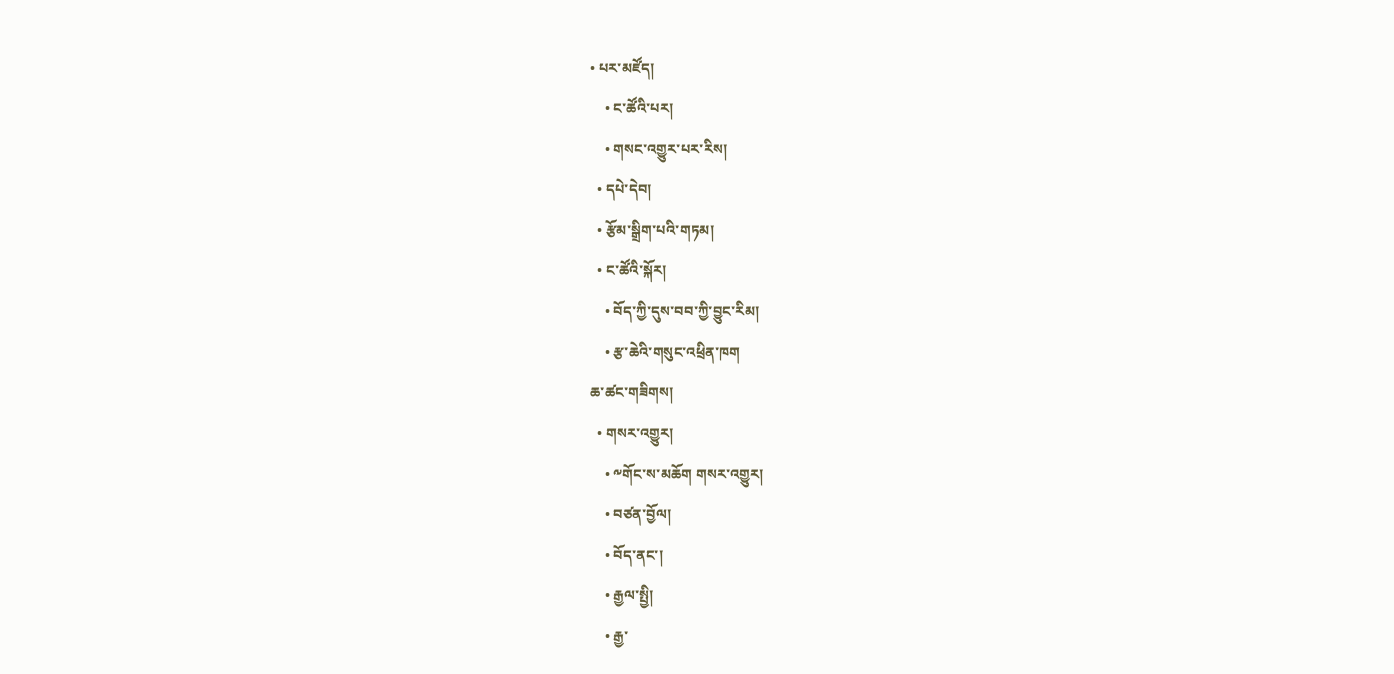• པར་མཛོད།
    • ང་ཚོའི་པར།
    • གསང་འགྱུར་པར་རིས།
  • དཔེ་དེབ།
  • རྩོམ་སྒྲིག་པའི་གཏམ།
  • ང་ཚོའི་སྐོར།
    • བོད་ཀྱི་དུས་བབ་ཀྱི་བྱུང་རིམ།
    • རྩ་ཆེའི་གསུང་འཕྲིན་ཁག
ཆ་ཚང་གཟིགས།
  • གསར་འགྱུར།
    • ༸གོང་ས་མཆོག གསར་འགྱུར།
    • བཙན་བྱོལ།
    • བོད་ནང་།
    • རྒྱལ་སྤྱི།
    • རྒྱ་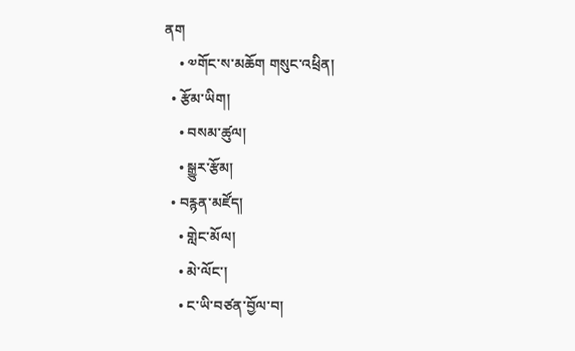ནག
    • ༧གོང་ས་མཆོག གསུང་འཕྲིན།
  • རྩོམ་ཡིག།
    • བསམ་ཚུལ།
    • སྒྱུར་རྩོམ།
  • བརྙན་མཛོད།
    • གླེང་མོལ།
    • མེ་ལོང་།
    • ང་ཡི་བཙན་བྱོལ་བ།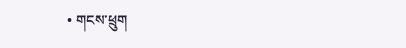• གངས་ཕྲུག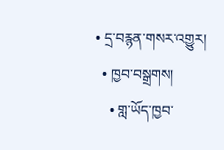• དྲ་བརྙན་གསར་འགྱུར།
  • ཁྱབ་བསྒྲགས།
    • གླ་ཡོད་ཁྱབ་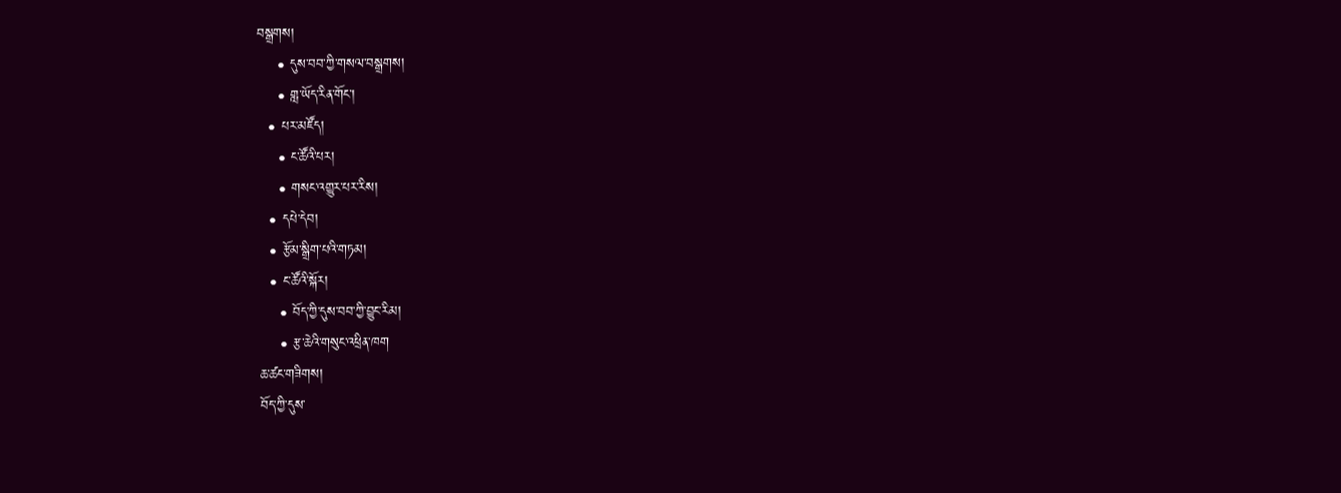བསྒྲགས།
    • དུས་བབ་ཀྱི་གསལ་བསྒྲགས།
    • གླ་ཡོད་རིན་གོང་།
  • པར་མཛོད།
    • ང་ཚོའི་པར།
    • གསང་འགྱུར་པར་རིས།
  • དཔེ་དེབ།
  • རྩོམ་སྒྲིག་པའི་གཏམ།
  • ང་ཚོའི་སྐོར།
    • བོད་ཀྱི་དུས་བབ་ཀྱི་བྱུང་རིམ།
    • རྩ་ཆེའི་གསུང་འཕྲིན་ཁག
ཆ་ཚང་གཟིགས།
བོད་ཀྱི་དུས་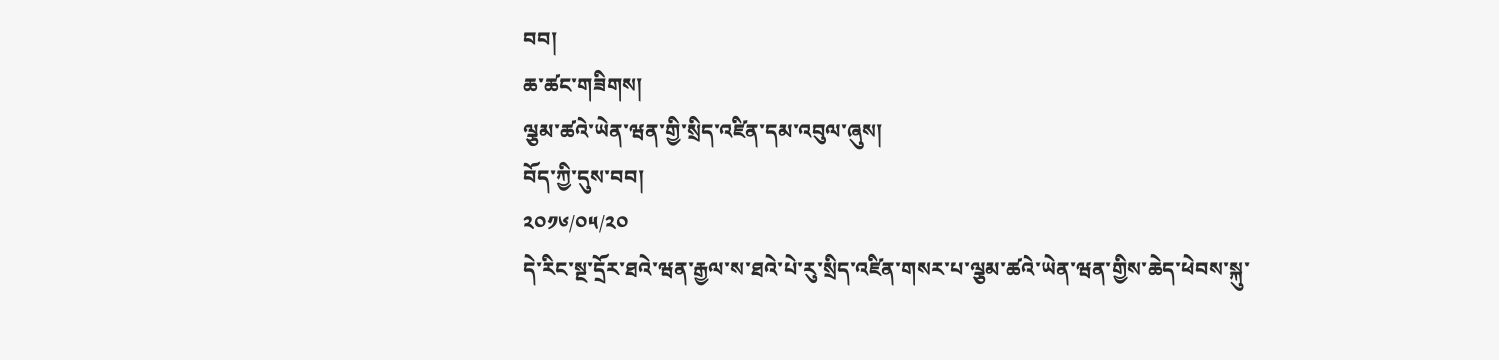བབ།
ཆ་ཚང་གཟིགས།
ལྕམ་ཚའེ་ཡེན་ཝན་གྱི་སྲིད་འཛིན་དམ་འབུལ་ཞུས།
བོད་ཀྱི་དུས་བབ།
༢༠༡༦/༠༥/༢༠
དེ་རིང་སྔ་དྲོར་ཐའེ་ཝན་རྒྱལ་ས་ཐའེ་པེ་རུ་སྲིད་འཛིན་གསར་པ་ལྕམ་ཚའེ་ཡེན་ཝན་གྱིས་ཆེད་ཕེབས་སྐུ་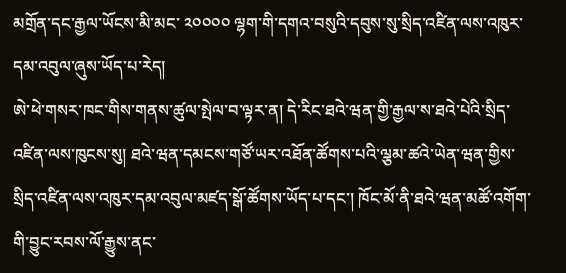མགྲོན་དང་རྒྱལ་ཡོངས་མི་མང་ ༢༠༠༠༠ ལྷག་གི་དགའ་བསུའི་དབུས་སུ་སྲིད་འཛིན་ལས་འཁུར་དམ་འབུལ་ཞུས་ཡོད་པ་རེད།
ཨེ་ཕེ་གསར་ཁང་གིས་གནས་ཚུལ་སྤེལ་བ་ལྟར་ན། དེ་རིང་ཐའེ་ཝན་གྱི་རྒྱལ་ས་ཐའེ་པེའི་སྲིད་འཛིན་ལས་ཁུངས་སུ། ཐའེ་ཝན་དམངས་གཙོ་ཡར་འཐོན་ཚོགས་པའི་ལྕམ་ཚའེ་ཡེན་ཝན་གྱིས་སྲིད་འཛིན་ལས་འཁུར་དམ་འབུལ་མཛད་སྒོ་ཚོགས་ཡོད་པ་དང་། ཁོང་མོ་ནི་ཐའེ་ཝན་མཚོ་འགོག་གི་བྱུང་རབས་ལོ་རྒྱུས་ནང་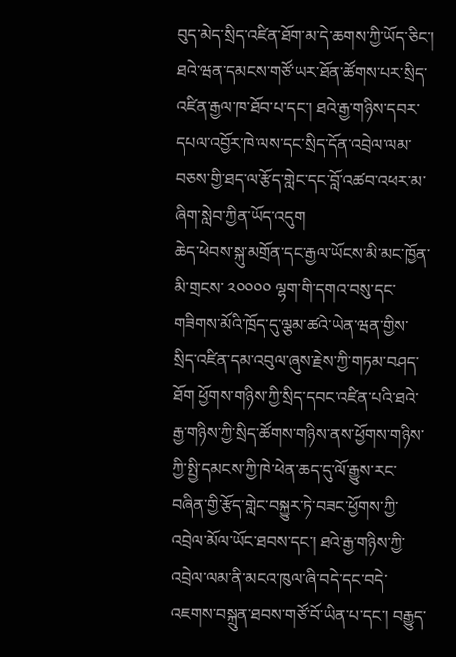བུད་མེད་སྲིད་འཛིན་ཐོག་མ་དེ་ཆགས་ཀྱི་ཡོད་ཅིང་། ཐའེ་ཝན་དམངས་གཙོ་ཡར་ཐོན་ཚོགས་པར་སྲིད་འཛིན་རྒྱལ་ཁ་ཐོབ་པ་དང་། ཐའེ་རྒྱ་གཉིས་དབར་དཔལ་འབྱོར་ཁེ་ལས་དང་སྲིད་དོན་འབྲེལ་ལམ་བཅས་གྱི་ཐད་ལ་རྩོད་གླེང་དང་བློ་འཚབ་འཕར་མ་ཞིག་སླེབ་ཀྱིན་ཡོད་འདུག
ཆེད་ཕེབས་སྐུ་མགྲོན་དང་རྒྱལ་ཡོངས་མི་མང་ཁྱོན་མི་གྲངས་ ༢༠༠༠༠ ལྷག་གི་དགའ་བསུ་དང་གཟིགས་མོའི་ཁྲོད་དུ་ལྕམ་ཚའེ་ཡེན་ཝན་གྱིས་སྲིད་འཛིན་དམ་འབུལ་ཞུས་རྗེས་ཀྱི་གཏམ་བཤད་ཐོག ཕྱོགས་གཉིས་ཀྱི་སྲིད་དབང་འཛིན་པའི་ཐའེ་རྒྱ་གཉིས་ཀྱི་སྲིད་ཚོགས་གཉིས་ནས་ཕྱོགས་གཉིས་ཀྱི་སྤྱི་དམངས་ཀྱི་ཁེ་ཕེན་ཆད་དུ་ལོ་རྒྱུས་རང་བཞིན་གྱི་རྩོད་གླེང་བསྐྱུར་ཏེ་བཟང་ཕྱོགས་ཀྱི་འབྲེལ་མོལ་ཡོང་ཐབས་དང་། ཐའེ་རྒྱ་གཉིས་ཀྱི་འབྲེལ་ལམ་ནི་མངའ་ཁུལ་ཞི་བདེ་དང་བདེ་འཇགས་བསྐྲུན་ཐབས་གཙོ་བོ་ཡིན་པ་དང་། བརྒྱུད་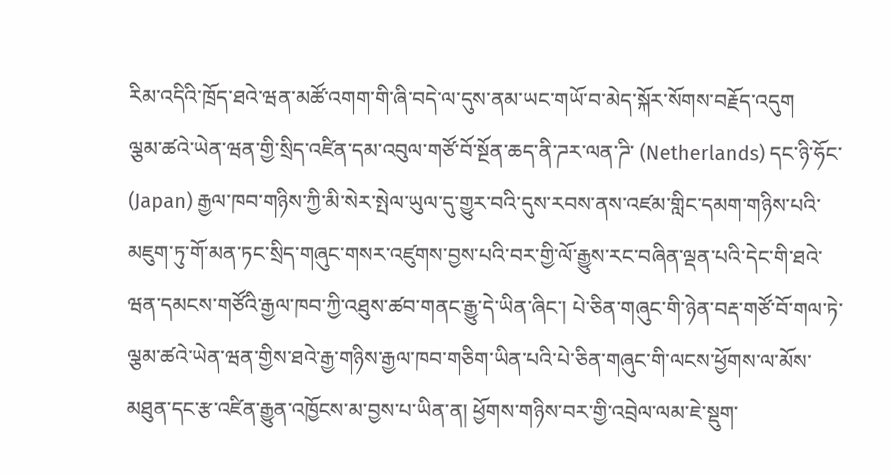རིམ་འདིའི་ཁྲོད་ཐའེ་ཝན་མཚོ་འགག་གི་ཞི་བདེ་ལ་དུས་ནམ་ཡང་གཡོ་བ་མེད་སྐོར་སོགས་བརྗོད་འདུག
ལྕམ་ཚའེ་ཡེན་ཝན་གྱི་སྲིད་འཛིན་དམ་འབུལ་གཙོ་བོ་སྔོན་ཆད་ནི་ཌར་ལན་ཌི་ (Netherlands) དང་ཉི་ཧོང་ (Japan) རྒྱལ་ཁབ་གཉིས་ཀྱི་མི་སེར་སྤེལ་ཡུལ་དུ་གྱུར་བའི་དུས་རབས་ནས་འཛམ་གླིང་དམག་གཉིས་པའི་མཇུག་ཏུ་གོ་མན་ཏང་སྲིད་གཞུང་གསར་འཛུགས་བྱས་པའི་བར་གྱི་ལོ་རྒྱུས་རང་བཞིན་ལྡན་པའི་དེང་གི་ཐའེ་ཝན་དམངས་གཙོའི་རྒྱལ་ཁབ་ཀྱི་འཐུས་ཚབ་གནང་རྒྱུ་དེ་ཡིན་ཞིང་། པེ་ཅིན་གཞུང་གི་ཉེན་བརྡ་གཙོ་བོ་གལ་ཏེ་ལྕམ་ཚའེ་ཡེན་ཝན་གྱིས་ཐའེ་རྒྱ་གཉིས་རྒྱལ་ཁབ་གཅིག་ཡིན་པའི་པེ་ཅིན་གཞུང་གི་ལངས་ཕྱོགས་ལ་མོས་མཐུན་དང་རྩ་འཛིན་རྒྱུན་འཁྱོངས་མ་བྱས་པ་ཡིན་ན། ཕྱོགས་གཉིས་བར་གྱི་འབྲེལ་ལམ་ཇེ་སྡུག་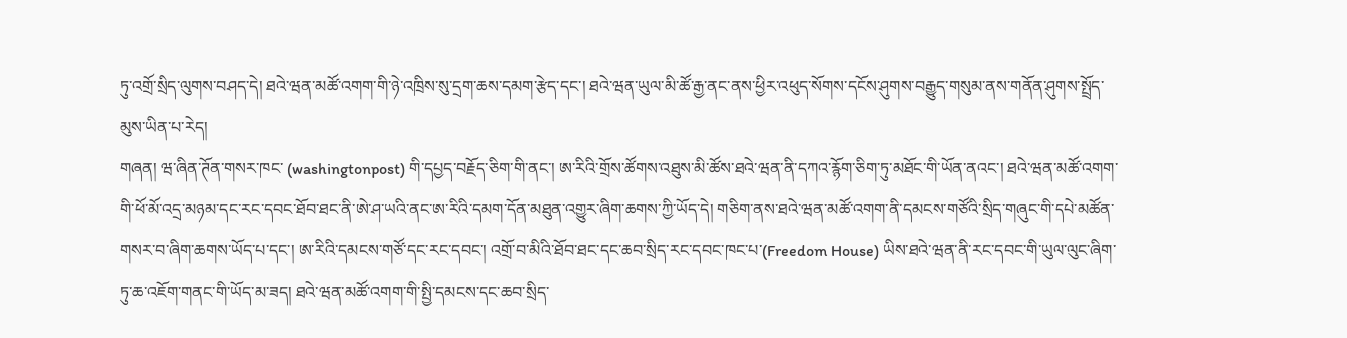ཏུ་འགྲོ་སྲིད་ལུགས་བཤད་དེ། ཐའེ་ཝན་མཚོ་འགག་གི་ཉེ་འཁྲིས་སུ་དྲག་ཆས་དམག་རྩེད་དང་། ཐའེ་ཝན་ཡུལ་མི་ཚོ་རྒྱ་ནང་ནས་ཕྱིར་འཕུད་སོགས་དངོས་ཤུགས་བརྒྱུད་གསུམ་ནས་གནོན་ཤུགས་སྤྲོད་མུས་ཡིན་པ་རེད།
གཞན། ཝ་ཞིན་ཊོན་གསར་ཁང་ (washingtonpost) གི་དཔྱད་བརྗོད་ཅིག་གི་ནང་། ཨ་རིའི་གྲོས་ཚོགས་འཐུས་མི་ཚོས་ཐའེ་ཝན་ནི་དཀའ་རྙོག་ཅིག་ཏུ་མཐོང་གི་ཡོན་ནའང་། ཐའེ་ཝན་མཚོ་འགག་གི་ཕོ་མོ་འདྲ་མཉམ་དང་རང་དབང་ཐོབ་ཐང་ནི་ཨེ་ཤ་ཡའི་ནང་ཨ་རིའི་དམག་དོན་མཐུན་འགྱུར་ཞིག་ཆགས་ཀྱི་ཡོད་དེ། གཅིག་ནས་ཐའེ་ཝན་མཚོ་འགག་ནི་དམངས་གཙོའི་སྲིད་གཞུང་གི་དཔེ་མཚོན་གསར་བ་ཞིག་ཆགས་ཡོད་པ་དང་། ཨ་རིའི་དམངས་གཙོ་དང་རང་དབང་། འགྲོ་བ་མིའི་ཐོབ་ཐང་དང་ཆབ་སྲིད་རང་དབང་ཁང་པ་(Freedom House) ཡིས་ཐའེ་ཝན་ནི་རང་དབང་གི་ཡུལ་ལུང་ཞིག་ཏུ་ཆ་འཇོག་གནང་གི་ཡོད་མ་ཟད། ཐའེ་ཝན་མཚོ་འགག་གི་སྤྱི་དམངས་དང་ཆབ་སྲིད་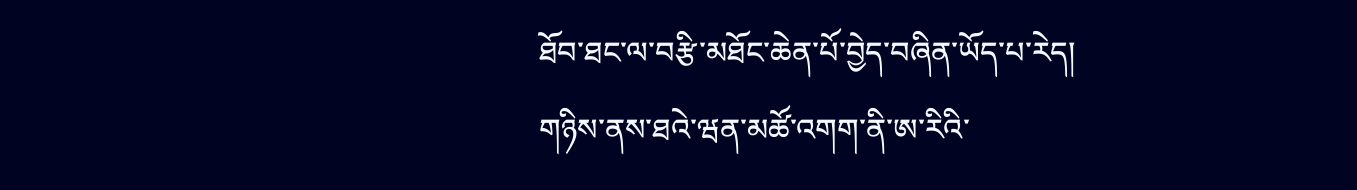ཐོབ་ཐང་ལ་བརྩི་མཐོང་ཆེན་པོ་བྱེད་བཞིན་ཡོད་པ་རེད། གཉིས་ནས་ཐའེ་ཝན་མཚོ་འགག་ནི་ཨ་རིའི་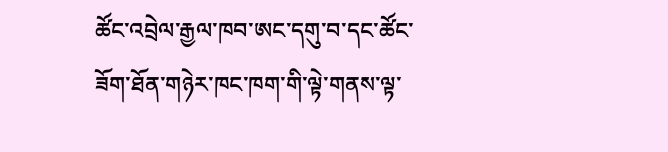ཚོང་འབྲེལ་རྒྱལ་ཁབ་ཨང་དགུ་བ་དང་ཚོང་ཟོག་ཐོན་གཉེར་ཁང་ཁག་གི་ལྟེ་གནས་ལྟ་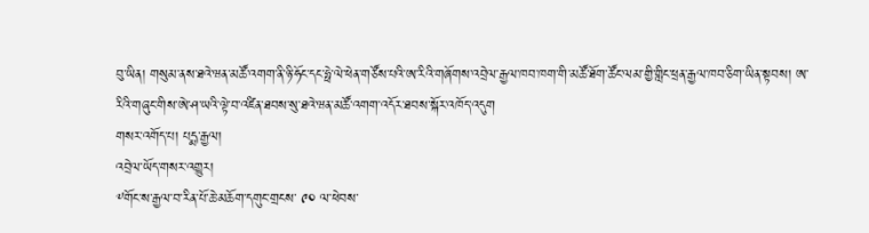བུ་ཡིན། གསུམ་ནས་ཐའེ་ཝན་མཚོ་འགག་ནི་ཉི་ཧོང་དང་ཧྥེ་ལེ་ཕེན་གཙོས་པའི་ཨ་རིའི་གཞོགས་འབྲེལ་རྒྱལ་ཁབ་ཁག་གི་མཚོ་ཐོག་ཚོང་ལམ་གྱི་གླིང་ཕྲན་རྒྱལ་ཁབ་ཅིག་ཡིན་སྟབས། ཨ་རིའི་གཞུང་གིས་ཨེ་ཤ་ཡའི་ལྟེ་བ་འཛིན་ཐབས་སུ་ཐའེ་ཝན་མཚོ་འགག་འདོར་ཐབས་སྐོར་འཁོད་འདུག
གསར་འགོད་པ། པདྨ་རྒྱལ།
འབྲེལ་ཡོད་གསར་འགྱུར།
༸གོང་ས་རྒྱལ་བ་རིན་པོ་ཆེ་མཆོག་དགུང་གྲངས་ ༩༠ ལ་ཕེབས་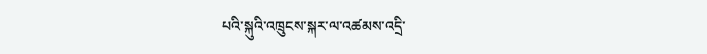པའི་སྐུའི་འཁྲུངས་སྐར་ལ་འཚམས་འདྲི་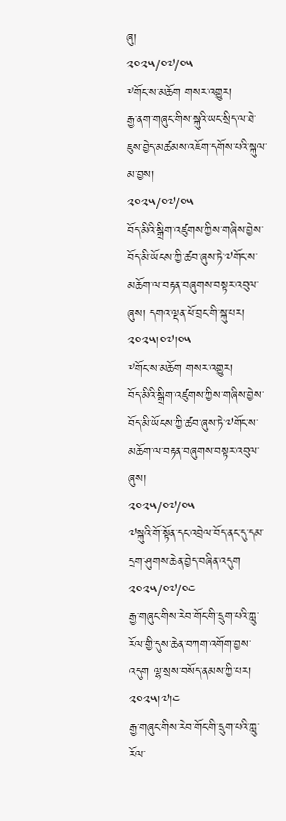ཞུ།
༢༠༢༥/༠༧/༠༥
༸གོང་ས་མཆོག གསར་འགྱུར།
རྒྱ་ནག་གཞུང་གིས་སྐུའི་ཡང་སྲིད་ལ་ཐེ་ཇུས་བྱེད་མཚམས་འཇོག་དགོས་པའི་སྐུལ་མ་བྱས།
༢༠༢༥/༠༧/༠༥
བོད་མིའི་སྒྲིག་འཛུགས་ཀྱིས་གཞིས་བྱེས་བོད་མི་ཡོངས་ཀྱི་ཚབ་ཞུས་ཏེ་༧གོང་ས་མཆོག་ལ་བརྟན་བཞུགས་བསྟར་འབུལ་ཞུས། དགའ་ལྡན་ཕོ་བྲང་གི་སྐུ་པར། ༢༠༢༥།༠༧།༠༥
༸གོང་ས་མཆོག གསར་འགྱུར།
བོད་མིའི་སྒྲིག་འཛུགས་ཀྱིས་གཞིས་བྱེས་བོད་མི་ཡོངས་ཀྱི་ཚབ་ཞུས་ཏེ་༧གོང་ས་མཆོག་ལ་བརྟན་བཞུགས་བསྟར་འབུལ་ཞུས།
༢༠༢༥/༠༧/༠༥
༧སྐུའི་གོ་སྟོན་དང་འབྲེལ་བོད་ནང་དུ་དམ་དྲག་ཤུགས་ཆེན་བྱེད་བཞིན་འདུག
༢༠༢༥/༠༧/༠༤
རྒྱ་གཞུང་གིས་རེབ་གོང་གི་དྲུག་པའི་ཀླུ་རོལ་གྱི་དུས་ཆེན་བཀག་འགོག་བྱས་འདུག ལྷ་སྲས་བསོད་ནམས་ཀྱི་པར། ༢༠༢༥།༧།༤
རྒྱ་གཞུང་གིས་རེབ་གོང་གི་དྲུག་པའི་ཀླུ་རོལ་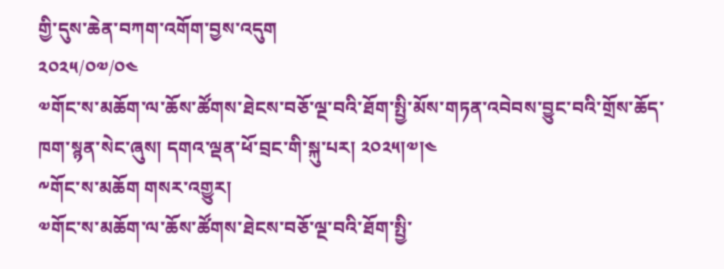གྱི་དུས་ཆེན་བཀག་འགོག་བྱས་འདུག
༢༠༢༥/༠༧/༠༤
༧གོང་ས་མཆོག་ལ་ཆོས་ཚོགས་ཐེངས་བཅོ་ལྔ་བའི་ཐོག་སྤྱི་མོས་གཏན་འབེབས་བྱུང་བའི་གྲོས་ཆོད་ཁག་སྙན་སེང་ཞུས། དགའ་ལྡན་ཕོ་བྲང་གི་སྐུ་པར། ༢༠༢༥།༧།༤
༸གོང་ས་མཆོག གསར་འགྱུར།
༧གོང་ས་མཆོག་ལ་ཆོས་ཚོགས་ཐེངས་བཅོ་ལྔ་བའི་ཐོག་སྤྱི་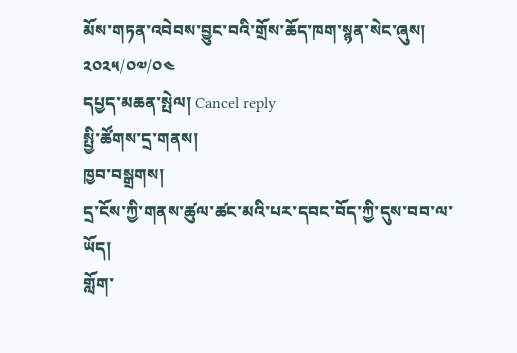མོས་གཏན་འབེབས་བྱུང་བའི་གྲོས་ཆོད་ཁག་སྙན་སེང་ཞུས།
༢༠༢༥/༠༧/༠༤
དཔྱད་མཆན་སྤེལ། Cancel reply
སྤྱི་ཚོགས་དྲ་གནས།
ཁྱབ་བསྒྲགས།
དྲ་ངོས་ཀྱི་གནས་ཚུལ་ཚང་མའི་པར་དབང་བོད་ཀྱི་དུས་བབ་ལ་ཡོད།
གློག་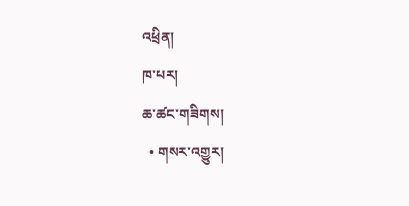འཕྲིན།
ཁ་པར།
ཆ་ཚང་གཟིགས།
  • གསར་འགྱུར།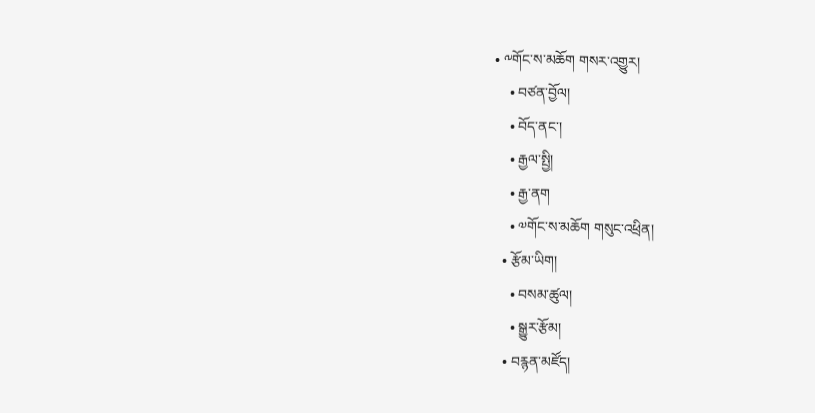• ༸གོང་ས་མཆོག གསར་འགྱུར།
    • བཙན་བྱོལ།
    • བོད་ནང་།
    • རྒྱལ་སྤྱི།
    • རྒྱ་ནག
    • ༧གོང་ས་མཆོག གསུང་འཕྲིན།
  • རྩོམ་ཡིག།
    • བསམ་ཚུལ།
    • སྒྱུར་རྩོམ།
  • བརྙན་མཛོད།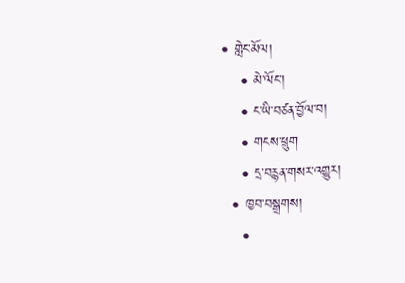• གླེང་མོལ།
    • མེ་ལོང་།
    • ང་ཡི་བཙན་བྱོལ་བ།
    • གངས་ཕྲུག
    • དྲ་བརྙན་གསར་འགྱུར།
  • ཁྱབ་བསྒྲགས།
    •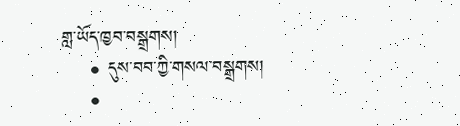གླ་ཡོད་ཁྱབ་བསྒྲགས།
    • དུས་བབ་ཀྱི་གསལ་བསྒྲགས།
    •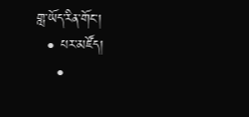གླ་ཡོད་རིན་གོང་།
  • པར་མཛོད།
    •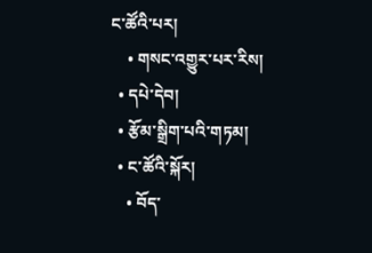ང་ཚོའི་པར།
    • གསང་འགྱུར་པར་རིས།
  • དཔེ་དེབ།
  • རྩོམ་སྒྲིག་པའི་གཏམ།
  • ང་ཚོའི་སྐོར།
    • བོད་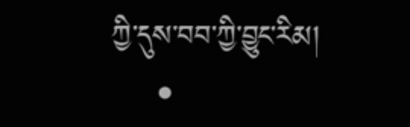ཀྱི་དུས་བབ་ཀྱི་བྱུང་རིམ།
    •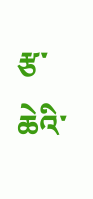རྩ་ཆེའི་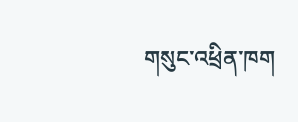གསུང་འཕྲིན་ཁག